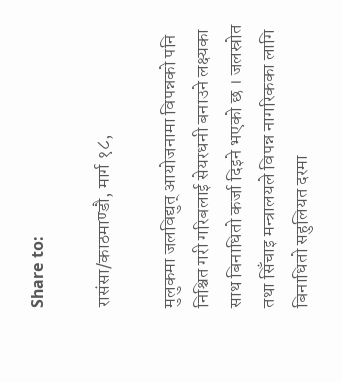Share to:

रासंसा/काठमाण्डौ, मार्ग १८,

मुलुकमा जलविद्युत् आयोजनामा विपन्नको पनि निश्चित गरी गरिबलाई सेयरधनी बनाउने लक्ष्यका साथ बिनाधितो कर्जा दिइने भएको छ । जलस्रोत तथा सिँचाइ मन्त्रालयले विपन्न नागरिकका लागि बिनाधितो सहुलियत दरमा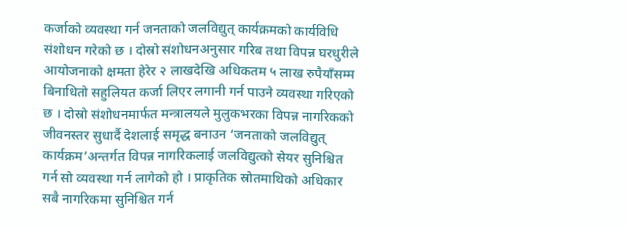कर्जाको व्यवस्था गर्न जनताको जलविद्युत् कार्यक्रमको कार्यविधि संशोधन गरेको छ । दोस्रो संशोधनअनुसार गरिब तथा विपन्न घरधुरीले आयोजनाको क्षमता हेरेर २ लाखदेखि अधिकतम ५ लाख रुपैयाँसम्म बिनाधितो सहुलियत कर्जा लिएर लगानी गर्न पाउने व्यवस्था गरिएको छ । दोस्रो संशोधनमार्फत मन्त्रालयले मुलुकभरका विपन्न नागरिकको जीवनस्तर सुधार्दै देशलाई समृद्ध बनाउन ‘जनताको जलविद्युत् कार्यक्रम’अन्तर्गत विपन्न नागरिकलाई जलविद्युत्को सेयर सुनिश्चित गर्न सो व्यवस्था गर्न लागेको हो । प्राकृतिक स्रोतमाथिको अधिकार सबै नागरिकमा सुनिश्चित गर्न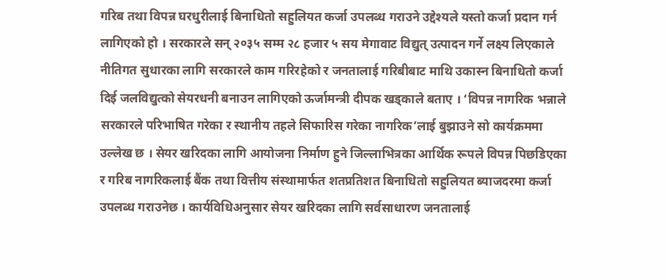गरिब तथा विपन्न घरधुरीलाई बिनाधितो सहुलियत कर्जा उपलब्ध गराउने उद्देश्यले यस्तो कर्जा प्रदान गर्न लागिएको हो । सरकारले सन् २०३५ सम्म २८ हजार ५ सय मेगावाट विद्युत् उत्पादन गर्ने लक्ष्य लिएकाले नीतिगत सुधारका लागि सरकारले काम गरिरहेको र जनतालाई गरिबीबाट माथि उकास्न बिनाधितो कर्जा दिई जलविद्युत्को सेयरधनी बनाउन लागिएको ऊर्जामन्त्री दीपक खड्काले बताए । ‘विपन्न नागरिक भन्नाले सरकारले परिभाषित गरेका र स्थानीय तहले सिफारिस गरेका नागरिक’लाई बुझाउने सो कार्यक्रममा उल्लेख छ । सेयर खरिदका लागि आयोजना निर्माण हुने जिल्लाभित्रका आर्थिक रूपले विपन्न पिछडिएका र गरिब नागरिकलाई बैंक तथा वित्तीय संस्थामार्फत शतप्रतिशत बिनाधितो सहुलियत ब्याजदरमा कर्जा उपलब्ध गराउनेछ । कार्यविधिअनुसार सेयर खरिदका लागि सर्वसाधारण जनतालाई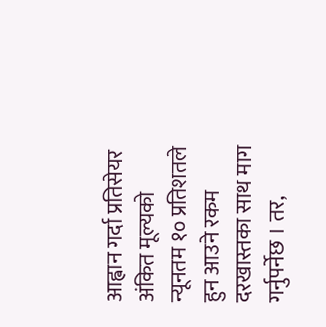आह्वान गर्दा प्रतिसेयर अंकित मूल्यको न्यूनतम १० प्रतिशतले हुन आउने रकम दरखास्तका साथ माग गर्नुपर्नेछ । तर,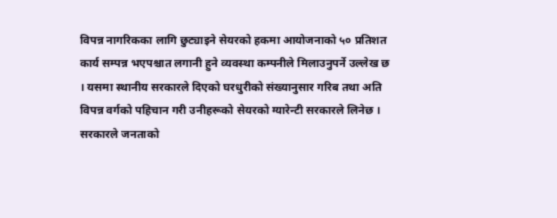विपन्न नागरिकका लागि छुट्याइने सेयरको हकमा आयोजनाको ५० प्रतिशत कार्य सम्पन्न भएपश्चात लगानी हुने व्यवस्था कम्पनीले मिलाउनुपर्ने उल्लेख छ । यसमा स्थानीय सरकारले दिएको घरधुरीको संख्यानुसार गरिब तथा अति विपन्न वर्गको पहिचान गरी उनीहरूको सेयरको ग्यारेन्टी सरकारले लिनेछ । सरकारले जनताको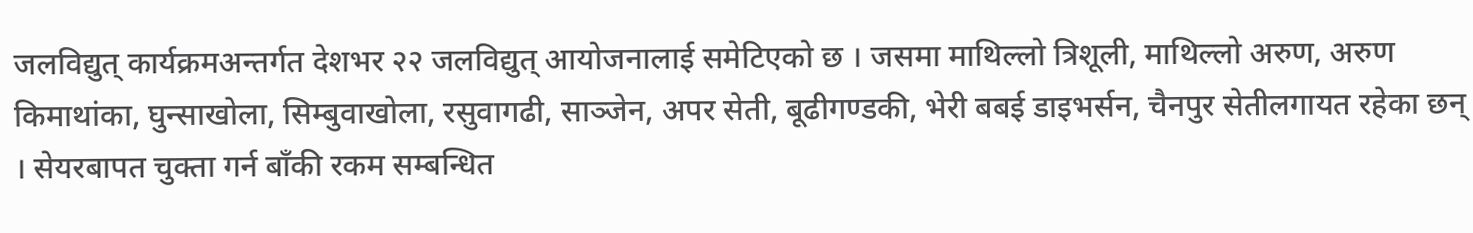जलविद्युत् कार्यक्रमअन्तर्गत देशभर २२ जलविद्युत् आयोजनालाई समेटिएको छ । जसमा माथिल्लो त्रिशूली, माथिल्लो अरुण, अरुण किमाथांका, घुन्साखोला, सिम्बुवाखोला, रसुवागढी, साञ्जेन, अपर सेती, बूढीगण्डकी, भेरी बबई डाइभर्सन, चैनपुर सेतीलगायत रहेका छन् । सेयरबापत चुक्ता गर्न बाँकी रकम सम्बन्धित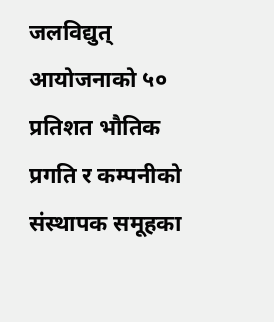जलविद्युत् आयोजनाको ५० प्रतिशत भौतिक प्रगति र कम्पनीको संस्थापक समूहका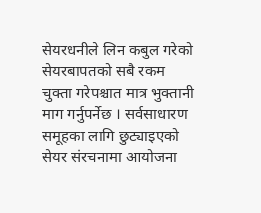सेयरधनीले लिन कबुल गरेको सेयरबापतको सबै रकम चुक्ता गरेपश्चात मात्र भुक्तानी माग गर्नुपर्नेछ । सर्वसाधारण समूहका लागि छुट्याइएको सेयर संरचनामा आयोजना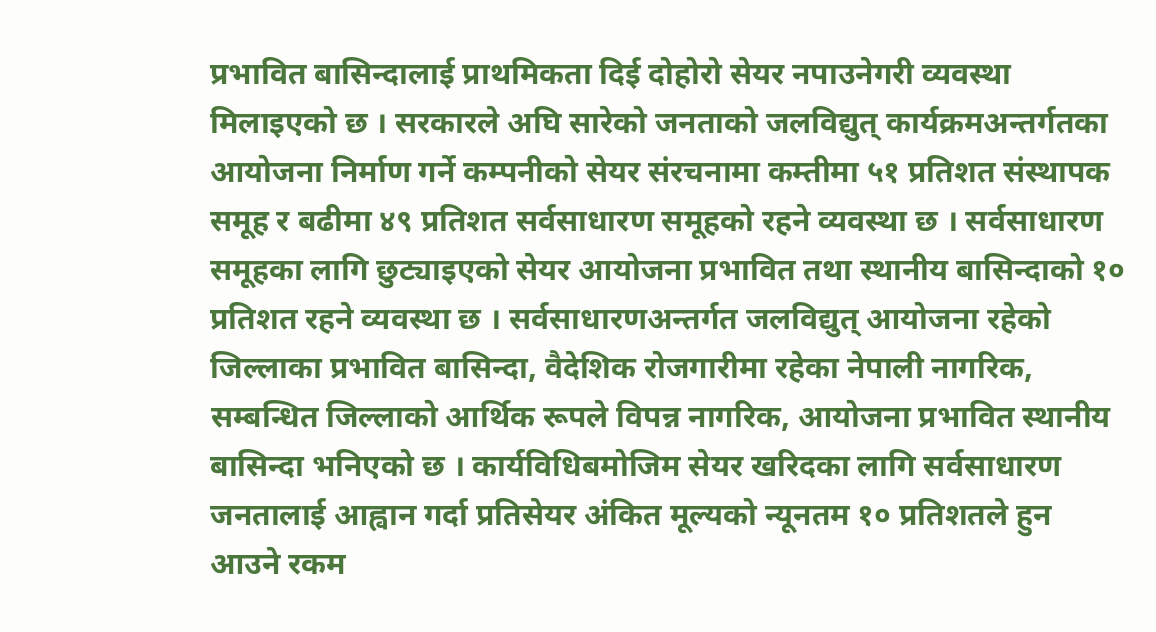प्रभावित बासिन्दालाई प्राथमिकता दिई दोहोरो सेयर नपाउनेगरी व्यवस्था मिलाइएको छ । सरकारले अघि सारेको जनताको जलविद्युत् कार्यक्रमअन्तर्गतका आयोजना निर्माण गर्ने कम्पनीको सेयर संरचनामा कम्तीमा ५१ प्रतिशत संस्थापक समूह र बढीमा ४९ प्रतिशत सर्वसाधारण समूहको रहने व्यवस्था छ । सर्वसाधारण समूहका लागि छुट्याइएको सेयर आयोजना प्रभावित तथा स्थानीय बासिन्दाको १० प्रतिशत रहने व्यवस्था छ । सर्वसाधारणअन्तर्गत जलविद्युत् आयोजना रहेको जिल्लाका प्रभावित बासिन्दा, वैदेशिक रोजगारीमा रहेका नेपाली नागरिक, सम्बन्धित जिल्लाको आर्थिक रूपले विपन्न नागरिक, आयोजना प्रभावित स्थानीय बासिन्दा भनिएको छ । कार्यविधिबमोजिम सेयर खरिदका लागि सर्वसाधारण जनतालाई आह्वान गर्दा प्रतिसेयर अंकित मूल्यको न्यूनतम १० प्रतिशतले हुन आउने रकम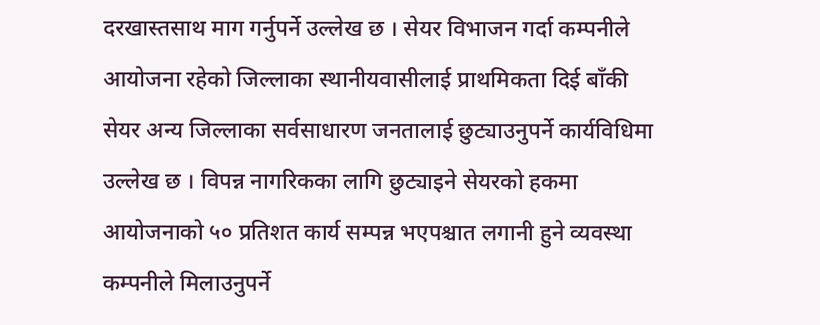दरखास्तसाथ माग गर्नुपर्ने उल्लेख छ । सेयर विभाजन गर्दा कम्पनीले आयोजना रहेको जिल्लाका स्थानीयवासीलाई प्राथमिकता दिई बाँकी सेयर अन्य जिल्लाका सर्वसाधारण जनतालाई छुट्याउनुपर्ने कार्यविधिमा उल्लेख छ । विपन्न नागरिकका लागि छुट्याइने सेयरको हकमा आयोजनाको ५० प्रतिशत कार्य सम्पन्न भएपश्चात लगानी हुने व्यवस्था कम्पनीले मिलाउनुपर्ने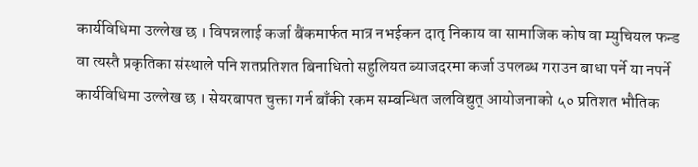कार्यविधिमा उल्लेख छ । विपन्नलाई कर्जा बैंकमार्फत मात्र नभईकन दातृ निकाय वा सामाजिक कोष वा म्युचियल फन्ड वा त्यस्तै प्रकृतिका संस्थाले पनि शतप्रतिशत बिनाधितो सहुलियत ब्याजदरमा कर्जा उपलब्ध गराउन बाधा पर्ने या नपर्ने कार्यविधिमा उल्लेख छ । सेयरबापत चुक्ता गर्न बाँकी रकम सम्बन्धित जलविद्युत् आयोजनाको ५० प्रतिशत भौतिक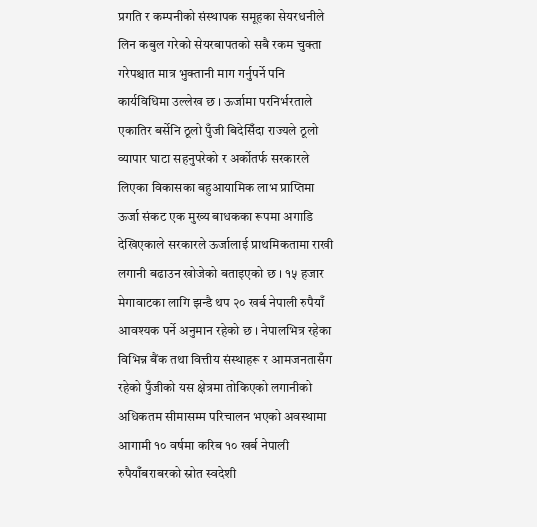प्रगति र कम्पनीको संस्थापक समूहका सेयरधनीले लिन कबुल गरेको सेयरबापतको सबै रकम चुक्ता गरेपश्चात मात्र भुक्तानी माग गर्नुपर्ने पनि कार्यविधिमा उल्लेख छ । ऊर्जामा परनिर्भरताले एकातिर बर्सेनि ठूलो पुँजी बिदेसिँदा राज्यले ठूलो व्यापार घाटा सहनुपरेको र अर्कोतर्फ सरकारले लिएका विकासका बहुआयामिक लाभ प्राप्तिमा ऊर्जा संकट एक मुख्य बाधकका रूपमा अगाडि देखिएकाले सरकारले ऊर्जालाई प्राथमिकतामा राखी लगानी बढाउन खोजेको बताइएको छ । १५ हजार मेगावाटका लागि झन्डै थप २० खर्ब नेपाली रुपैयाँ आवश्यक पर्ने अनुमान रहेको छ । नेपालभित्र रहेका विभिन्न बैंक तथा वित्तीय संस्थाहरू र आमजनतासँग रहेको पुँजीको यस क्षेत्रमा तोकिएको लगानीको अधिकतम सीमासम्म परिचालन भएको अवस्थामा आगामी १० वर्षमा करिब १० खर्ब नेपाली रुपैयाँबराबरको स्रोत स्वदेशी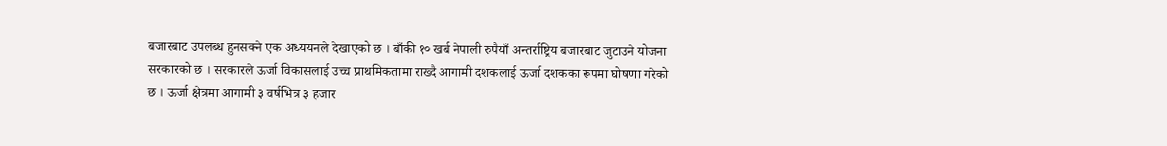बजारबाट उपलब्ध हुनसक्ने एक अध्ययनले देखाएको छ । बाँकी १० खर्ब नेपाली रुपैयाँ अन्तर्राष्ट्रिय बजारबाट जुटाउने योजना सरकारको छ । सरकारले ऊर्जा विकासलाई उच्च प्राथमिकतामा राख्दै आगामी दशकलाई ऊर्जा दशकका रूपमा घोषणा गरेको छ । ऊर्जा क्षेत्रमा आगामी ३ वर्षभित्र ३ हजार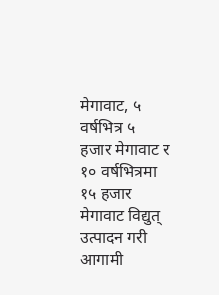मेगावाट, ५ वर्षभित्र ५ हजार मेगावाट र १० वर्षभित्रमा १५ हजार मेगावाट विद्युत् उत्पादन गरी आगामी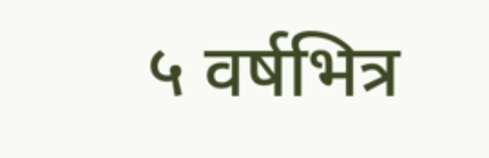५ वर्षभित्र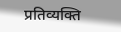प्रतिव्यक्ति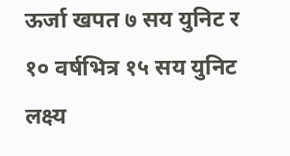ऊर्जा खपत ७ सय युनिट र १० वर्षभित्र १५ सय युनिट लक्ष्य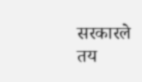सरकारले तय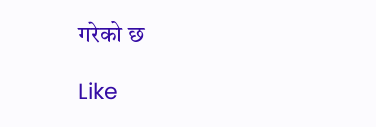गरेको छ

Like